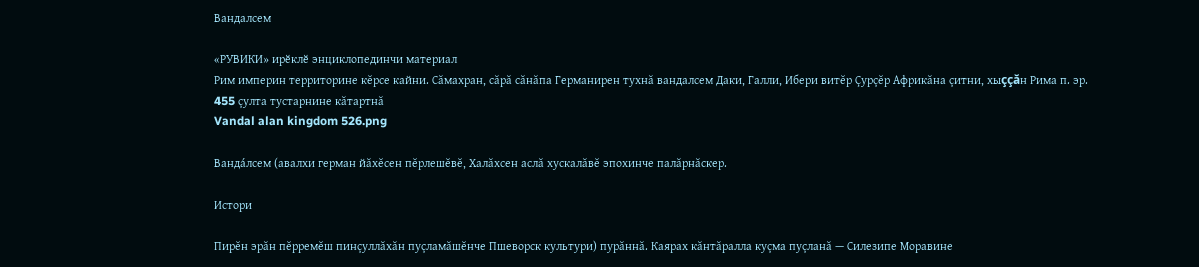Вандалсем

«РУВИКИ» ирӗклӗ энциклопединчи материал
Рим империн территорине кĕрсе кайни. Сăмахран, сăрă сăнăпа Германирен тухнă вандалсем Даки, Галли, Ибери витĕр Çурçĕр Африкăна çитни, хыççăн Рима п. эр. 455 çулта тустарнине кăтартнă
Vandal alan kingdom 526.png

Ванда́лсем (авалхи герман йăхĕсен пĕрлешĕвĕ, Халăхсен аслă хускалăвĕ эпохинче палăрнăскер.

Истори

Пирĕн эрăн пĕрремĕш пинçуллăхăн пуçламăшĕнче Пшеворск культури) пурăннă. Каярах кăнтăралла куçма пуçланă — Силезипе Моравине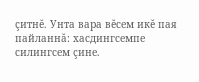çитнĕ. Унта вара вĕсем икĕ пая пайланнă: хасдингсемпе силингсем çине.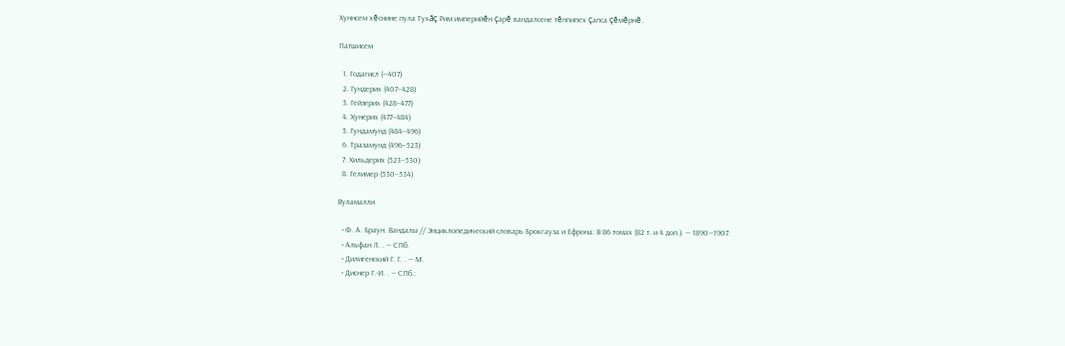Хуннсем хĕснине пула Тухăç Рим империйĕн çарĕ вандалсене тĕппипех çапса çĕмĕрнĕ.

Патшисем

  1. Годагисл (—407)
  2. Гундерих (407–428)
  3. Гейзерих (428–477)
  4. Хунерих (477–484)
  5. Гундамунд (484–496)
  6. Тразамунд (496–523)
  7. Хильдерих (523–530)
  8. Гелимер (530–534)

Вуламалли

  • Ф. А. Браун. Вандалы // Энциклопедический словарь Брокгауза и Ефрона: В 86 томах (82 т. и 4 доп.). — 1890—1907.
  • Альфан Л. . — СПб.
  • Дилигенский Г. Г. . — М.
  • Диснер Г.-И. . — СПб.: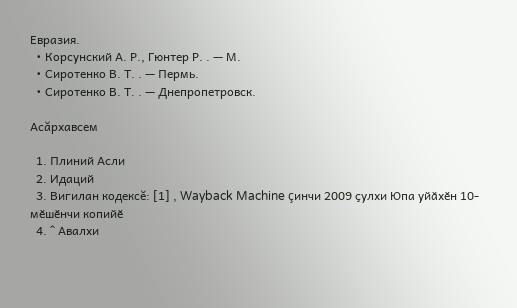Евразия.
  • Корсунский А. Р., Гюнтер Р. . — М.
  • Сиротенко В. Т. . — Пермь.
  • Сиротенко В. Т. . — Днепропетровск.

Асăрхавсем

  1. Плиний Асли
  2. Идаций
  3. Вигилан кодексĕ: [1] , Wayback Machine çинчи 2009 ҫулхи Юпа уйӑхӗн 10-мӗшӗнчи копийӗ
  4. ^ Авалхи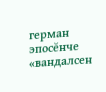герман эпосĕнче «вандалсен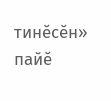тинĕсĕн» пайĕ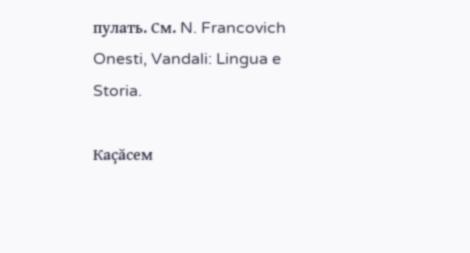пулать. См. N. Francovich Onesti, Vandali: Lingua e Storia.

Каçăсем